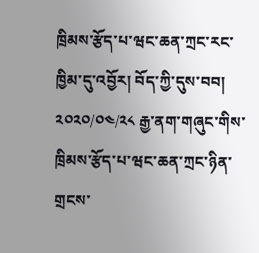ཁྲིམས་རྩོད་པ་ཝང་ཆན་ཀྲང་རང་ཁྱིམ་དུ་འབྱོར། བོད་ཀྱི་དུས་བབ། ༢༠༢༠/༠༤/༢༨ རྒྱ་ནག་གཞུང་གིས་ཁྲིམས་རྩོད་པ་ཝང་ཆན་ཀྲང་ཉིན་གྲངས་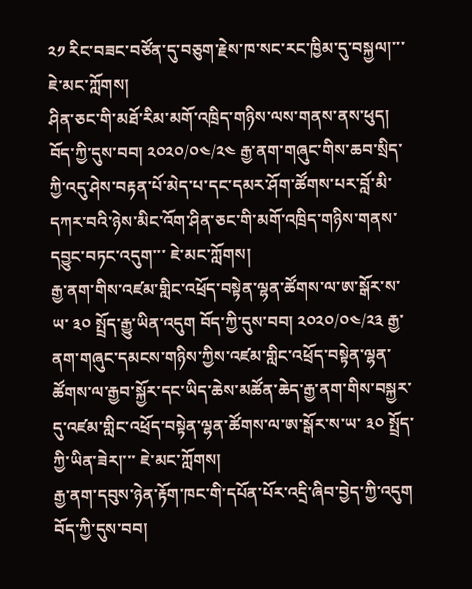༢༡ རིང་བཟང་བཙོན་དུ་བཅུག་རྗེས་ཁ་སང་རང་ཁྱིམ་དུ་བསྐྱལ།་་་ ཇེ་མང་ཀློགས།
ཤིན་ཅང་གི་མཐོ་རིམ་མགོ་འཁྲིད་གཉིས་ལས་གནས་ནས་ཕུད། བོད་ཀྱི་དུས་བབ། ༢༠༢༠/༠༤/༢༤ རྒྱ་ནག་གཞུང་གིས་ཆབ་སྲིད་ཀྱི་འདུ་ཤེས་བརྟན་པོ་མེད་པ་དང་དམར་ཤོག་ཚོགས་པར་བློ་མི་དཀར་བའི་ཉེས་མིང་འོག་ཤིན་ཅང་གི་མགོ་འཁྲིད་གཉིས་གནས་དབྱུང་བཏང་འདུག་་་ ཇེ་མང་ཀློགས།
རྒྱ་ནག་གིས་འཛམ་གླིང་འཕྲོད་བསྟེན་ལྷན་ཚོགས་ལ་ཨ་སྒོར་ས་ཡ་ ༣༠ སྤྲོད་རྒྱུ་ཡིན་འདུག བོད་ཀྱི་དུས་བབ། ༢༠༢༠/༠༤/༢༣ རྒྱ་ནག་གཞུང་དམངས་གཉིས་ཀྱིས་འཛམ་གླིང་འཕྲོད་བསྟེན་ལྷན་ཚོགས་ལ་རྒྱབ་སྐྱོར་དང་ཡིད་ཆེས་མཚོན་ཆེད་རྒྱ་ནག་གིས་བསྐྱར་དུ་འཛམ་གླིང་འཕྲོད་བསྟེན་ལྷན་ཚོགས་ལ་ཨ་སྒོར་ས་ཡ་ ༣༠ སྤྲོད་ཀྱི་ཡིན་ཟེར།་་་ ཇེ་མང་ཀློགས།
རྒྱ་ནག་དབུས་ཉེན་རྟོག་ཁང་གི་དཔོན་པོར་འདྲི་ཞིབ་བྱེད་ཀྱི་འདུག བོད་ཀྱི་དུས་བབ།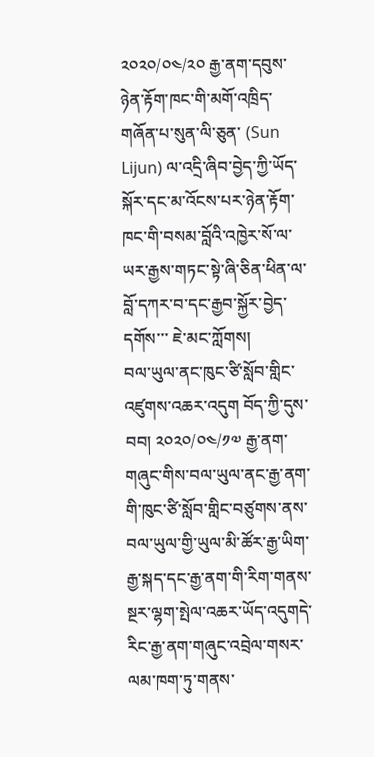༢༠༢༠/༠༤/༢༠ རྒྱ་ནག་དབུས་ཉེན་རྟོག་ཁང་གི་མགོ་འཁྲིད་གཞོན་པ་སུན་ལི་ཅུན་ (Sun Lijun) ལ་འདྲི་ཞིབ་བྱེད་ཀྱི་ཡོད་སྐོར་དང་མ་འོངས་པར་ཉེན་རྟོག་ཁང་གི་བསམ་བློའི་འཁྱེར་སོ་ལ་ཡར་རྒྱས་གཏང་སྟེ་ཞི་ཅིན་ཕིན་ལ་བློ་དཀར་བ་དང་རྒྱབ་སྐྱོར་བྱེད་དགོས་་་ ཇེ་མང་ཀློགས།
བལ་ཡུལ་ནང་ཁུང་ཙི་སློབ་གླིང་འཛུགས་འཆར་འདུག བོད་ཀྱི་དུས་བབ། ༢༠༢༠/༠༤/༡༧ རྒྱ་ནག་གཞུང་གིས་བལ་ཡུལ་ནང་རྒྱ་ནག་གི་ཁུང་ཙི་སློབ་གླིང་བཙུགས་ནས་བལ་ཡུལ་གྱི་ཡུལ་མི་ཚོར་རྒྱ་ཡིག་རྒྱ་སྐད་དང་རྒྱ་ནག་གི་རིག་གནས་སྔར་ལྷག་སྤེལ་འཆར་ཡོད་འདུགདེ་རིང་རྒྱ་ནག་གཞུང་འབྲེལ་གསར་ལམ་ཁག་ཏུ་གནས་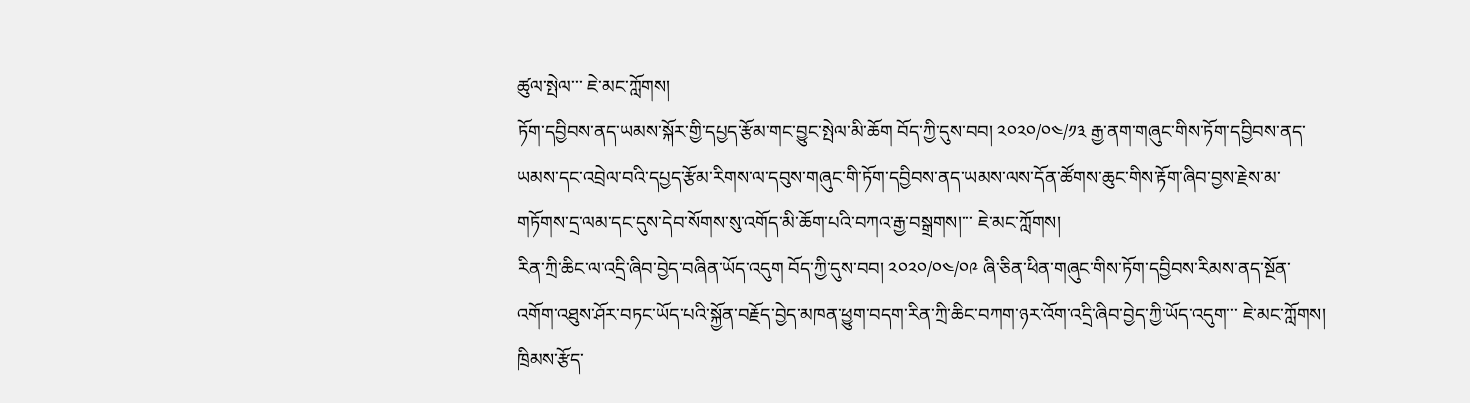ཚུལ་སྤེལ་་་ ཇེ་མང་ཀློགས།
ཏོག་དབྱིབས་ནད་ཡམས་སྐོར་གྱི་དཔྱད་རྩོམ་གང་བྱུང་སྤེལ་མི་ཆོག བོད་ཀྱི་དུས་བབ། ༢༠༢༠/༠༤/༡༣ རྒྱ་ནག་གཞུང་གིས་ཏོག་དབྱིབས་ནད་ཡམས་དང་འབྲེལ་བའི་དཔྱད་རྩོམ་རིགས་ལ་དབུས་གཞུང་གི་ཏོག་དབྱིབས་ནད་ཡམས་ལས་དོན་ཚོགས་ཆུང་གིས་རྟོག་ཞིབ་བྱས་རྗེས་མ་གཏོགས་དྲ་ལམ་དང་དུས་དེབ་སོགས་སུ་འགོད་མི་ཆོག་པའི་བཀའ་རྒྱ་བསྒྲགས།་་་ ཇེ་མང་ཀློགས།
རིན་ཀྲི་ཆིང་ལ་འདྲི་ཞིབ་བྱེད་བཞིན་ཡོད་འདུག བོད་ཀྱི་དུས་བབ། ༢༠༢༠/༠༤/༠༩ ཞི་ཅིན་ཕིན་གཞུང་གིས་ཏོག་དབྱིབས་རིམས་ནད་སྔོན་འགོག་འཐུས་ཤོར་བཏང་ཡོད་པའི་སྐྱོན་བརྗོད་བྱེད་མཁན་ཕྱུག་བདག་རིན་ཀྲི་ཆིང་བཀག་ཉར་འོག་འདྲི་ཞིབ་བྱེད་ཀྱི་ཡོད་འདུག་་་ ཇེ་མང་ཀློགས།
ཁྲིམས་རྩོད་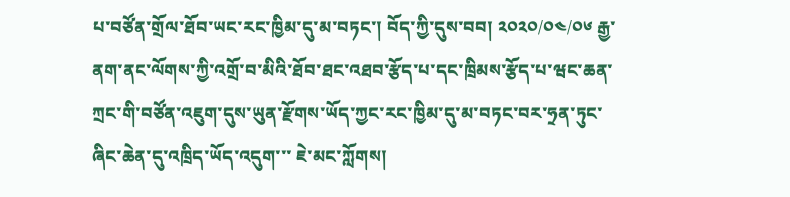པ་བཙོན་གྲོལ་ཐོབ་ཡང་རང་ཁྱིམ་དུ་མ་བཏང་། བོད་ཀྱི་དུས་བབ། ༢༠༢༠/༠༤/༠༦ རྒྱ་ནག་ནང་ལོགས་ཀྱི་འགྲོ་བ་མིའི་ཐོབ་ཐང་འཐབ་རྩོད་པ་དང་ཁྲིམས་རྩོད་པ་ཝང་ཆན་ཀྲང་གི་བཙོན་འཇུག་དུས་ཡུན་རྫོགས་ཡོད་ཀྱང་རང་ཁྱིམ་དུ་མ་བཏང་བར་ཧྲན་ཏུང་ཞིང་ཆེན་དུ་འཁྲིད་ཡོད་འདུག་་་ ཇེ་མང་ཀློགས།